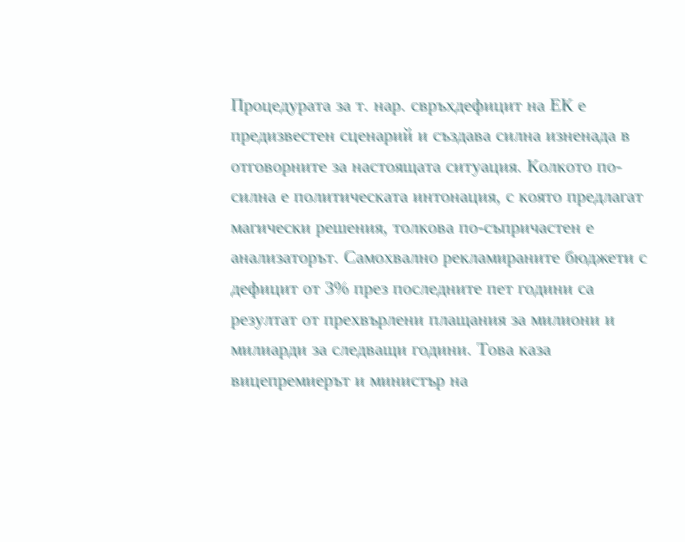Процедурата за т. нар. свръхдефицит на ЕК е предизвестен сценарий и създава силна изненада в отговорните за настоящата ситуация. Колкото по-силна е политическата интонация, с която предлагат магически решения, толкова по-съпричастен е анализаторът. Самохвално рекламираните бюджети с дефицит от 3% през последните пет години са резултат от прехвърлени плащания за милиони и милиарди за следващи години. Това каза вицепремиерът и министър на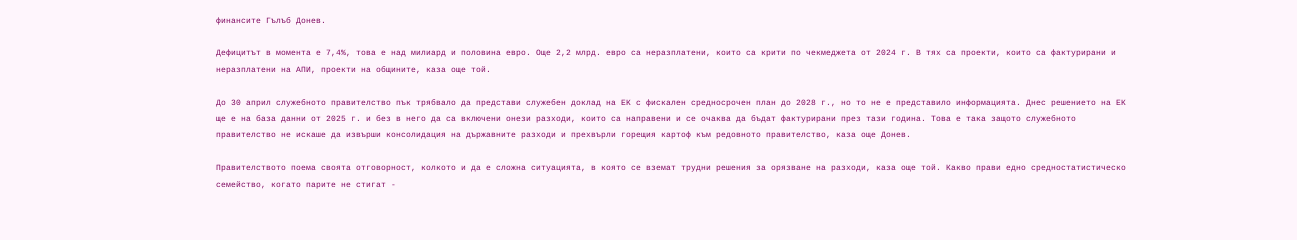финансите Гълъб Донев.

Дефицитът в момента е 7,4%, това е над милиард и половина евро. Още 2,2 млрд. евро са неразплатени, които са крити по чекмеджета от 2024 г. В тях са проекти, които са фактурирани и неразплатени на АПИ, проекти на общините, каза още той.

До 30 април служебното правителство пък трябвало да представи служебен доклад на ЕК с фискален средносрочен план до 2028 г., но то не е представило информацията. Днес решението на ЕК ще е на база данни от 2025 г. и без в него да са включени онези разходи, които са направени и се очаква да бъдат фактурирани през тази година. Това е така защото служебното правителство не искаше да извърши консолидация на държавните разходи и прехвърли горещия картоф към редовното правителство, каза още Донев.

Правителството поема своята отговорност, колкото и да е сложна ситуацията, в която се вземат трудни решения за орязване на разходи, каза още той. Какво прави едно средностатистическо семейство, когато парите не стигат -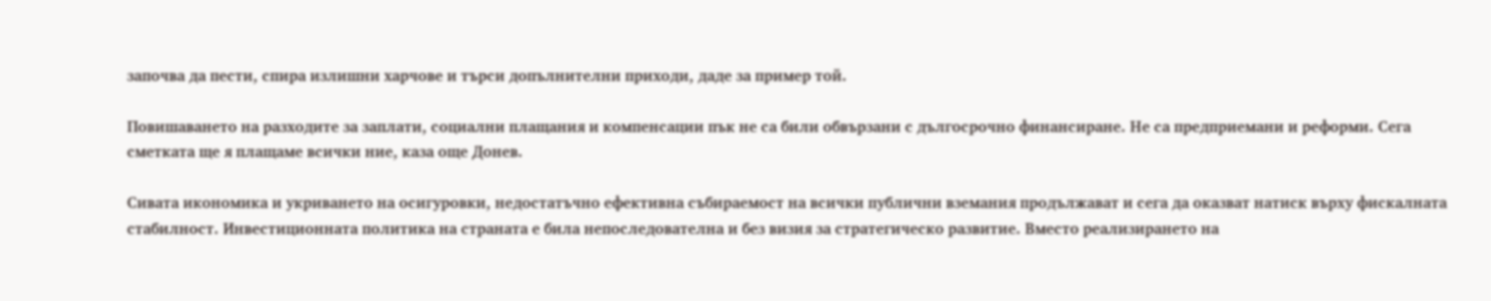започва да пести, спира излишни харчове и търси допълнителни приходи, даде за пример той.

Повишаването на разходите за заплати, социални плащания и компенсации пък не са били обвързани с дългосрочно финансиране. Не са предприемани и реформи. Сега сметката ще я плащаме всички ние, каза още Донев.

Сивата икономика и укриването на осигуровки, недостатъчно ефективна събираемост на всички публични вземания продължават и сега да оказват натиск върху фискалната стабилност. Инвестиционната политика на страната е била непоследователна и без визия за стратегическо развитие. Вместо реализирането на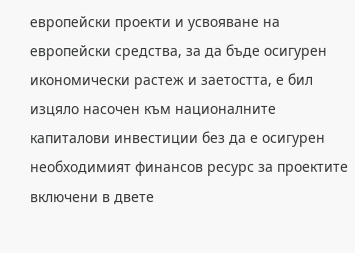европейски проекти и усвояване на европейски средства, за да бъде осигурен икономически растеж и заетостта, е бил изцяло насочен към националните капиталови инвестиции без да е осигурен необходимият финансов ресурс за проектите включени в двете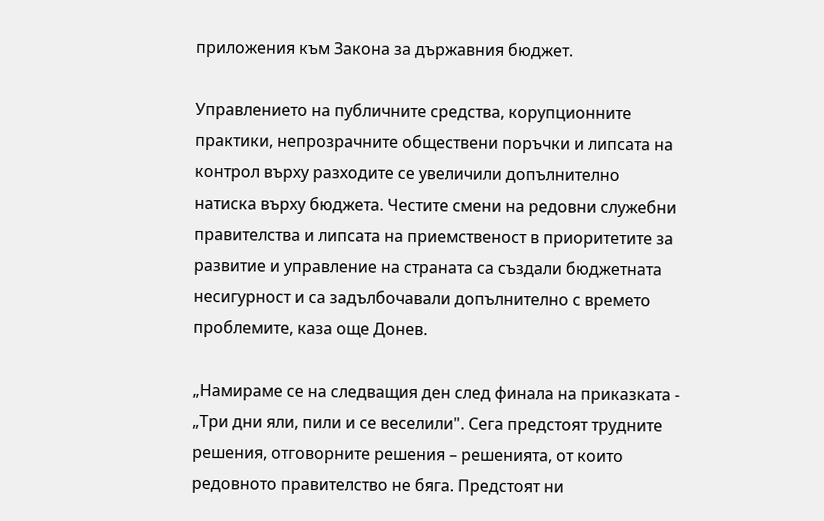приложения към Закона за държавния бюджет.

Управлението на публичните средства, корупционните практики, непрозрачните обществени поръчки и липсата на контрол върху разходите се увеличили допълнително натиска върху бюджета. Честите смени на редовни служебни правителства и липсата на приемственост в приоритетите за развитие и управление на страната са създали бюджетната несигурност и са задълбочавали допълнително с времето проблемите, каза още Донев.

„Намираме се на следващия ден след финала на приказката - „Три дни яли, пили и се веселили". Сега предстоят трудните решения, отговорните решения – решенията, от които редовното правителство не бяга. Предстоят ни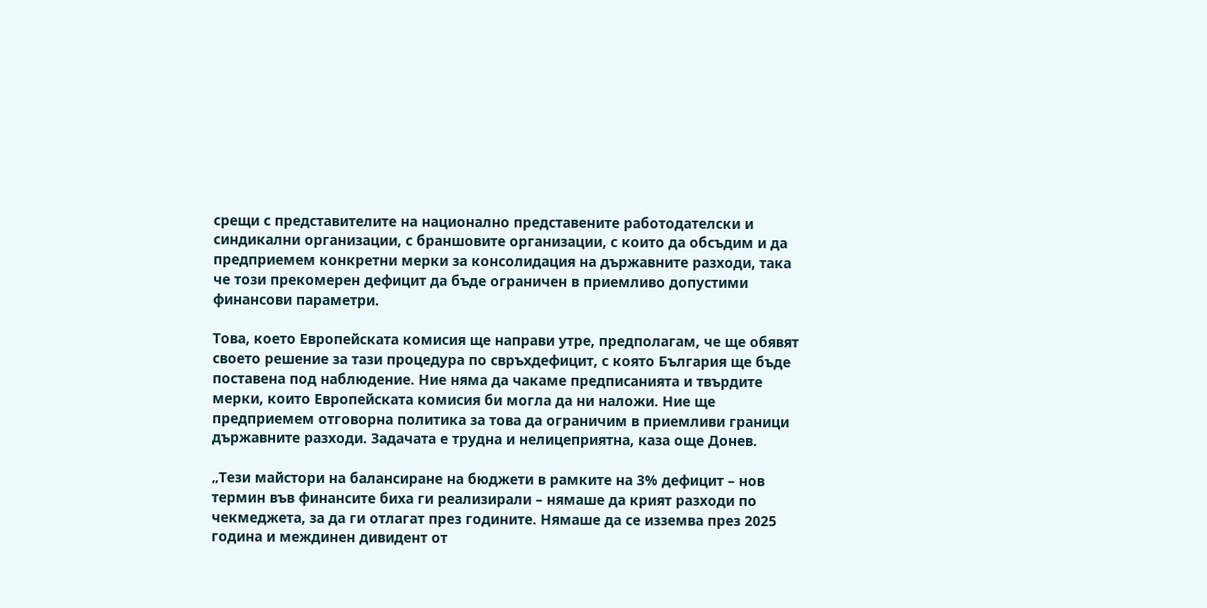срещи с представителите на национално представените работодателски и синдикални организации, с браншовите организации, с които да обсъдим и да предприемем конкретни мерки за консолидация на държавните разходи, така че този прекомерен дефицит да бъде ограничен в приемливо допустими финансови параметри.

Това, което Европейската комисия ще направи утре, предполагам, че ще обявят своето решение за тази процедура по свръхдефицит, с която България ще бъде поставена под наблюдение. Ние няма да чакаме предписанията и твърдите мерки, които Европейската комисия би могла да ни наложи. Ние ще предприемем отговорна политика за това да ограничим в приемливи граници държавните разходи. Задачата е трудна и нелицеприятна, каза още Донев.

„Тези майстори на балансиране на бюджети в рамките на 3% дефицит – нов термин във финансите биха ги реализирали – нямаше да крият разходи по чекмеджета, за да ги отлагат през годините. Нямаше да се изземва през 2025 година и междинен дивидент от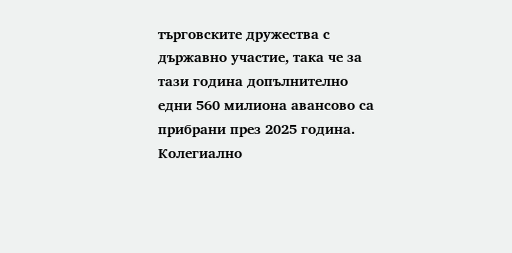търговските дружества с държавно участие, така че за тази година допълнително едни 560 милиона авансово са прибрани през 2025 година. Колегиално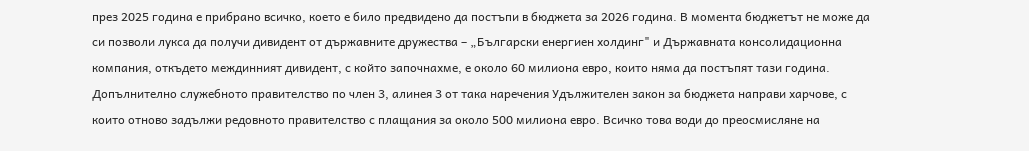през 2025 година е прибрано всичко, което е било предвидено да постъпи в бюджета за 2026 година. В момента бюджетът не може да си позволи лукса да получи дивидент от държавните дружества – „Български енергиен холдинг" и Държавната консолидационна компания, откъдето междинният дивидент, с който започнахме, е около 60 милиона евро, които няма да постъпят тази година. Допълнително служебното правителство по член 3, алинея 3 от така наречения Удължителен закон за бюджета направи харчове, с които отново задължи редовното правителство с плащания за около 500 милиона евро. Всичко това води до преосмисляне на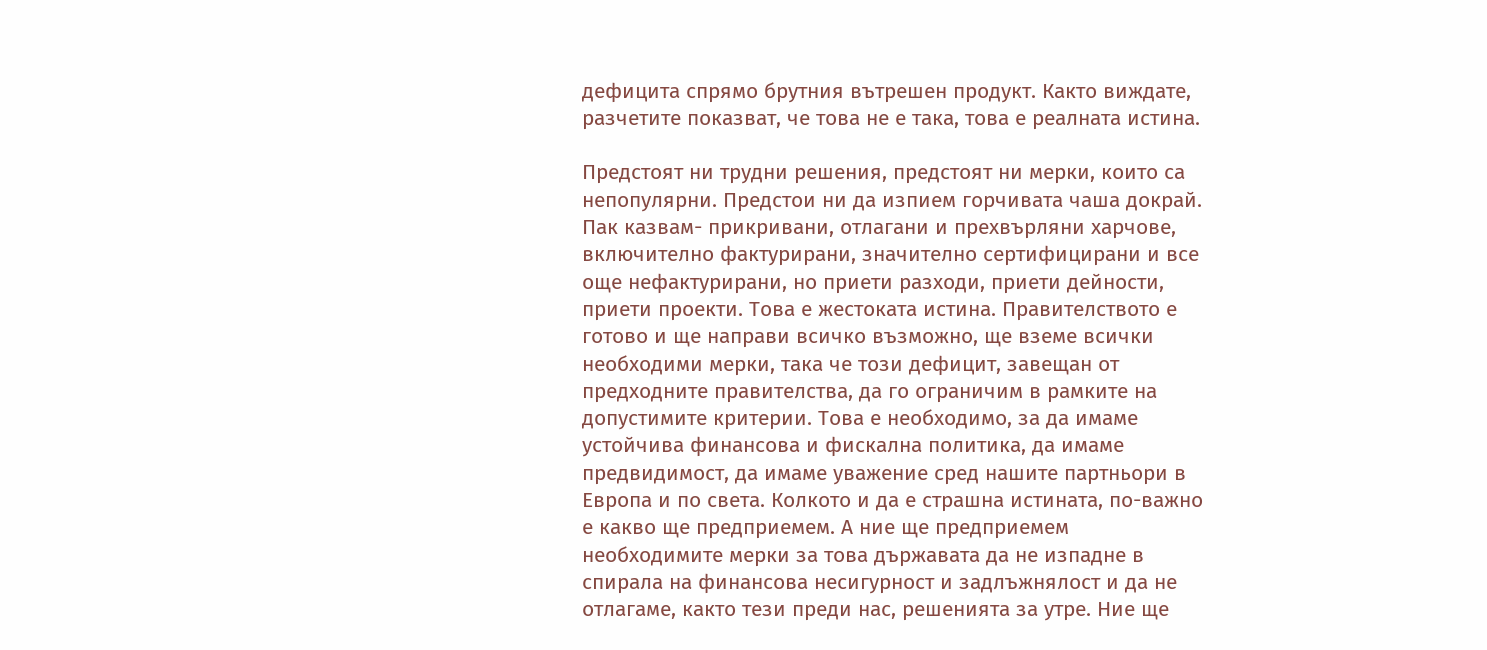дефицита спрямо брутния вътрешен продукт. Както виждате, разчетите показват, че това не е така, това е реалната истина.

Предстоят ни трудни решения, предстоят ни мерки, които са непопулярни. Предстои ни да изпием горчивата чаша докрай. Пак казвам- прикривани, отлагани и прехвърляни харчове, включително фактурирани, значително сертифицирани и все още нефактурирани, но приети разходи, приети дейности, приети проекти. Това е жестоката истина. Правителството е готово и ще направи всичко възможно, ще вземе всички необходими мерки, така че този дефицит, завещан от предходните правителства, да го ограничим в рамките на допустимите критерии. Това е необходимо, за да имаме устойчива финансова и фискална политика, да имаме предвидимост, да имаме уважение сред нашите партньори в Европа и по света. Колкото и да е страшна истината, по-важно е какво ще предприемем. А ние ще предприемем необходимите мерки за това държавата да не изпадне в спирала на финансова несигурност и задлъжнялост и да не отлагаме, както тези преди нас, решенията за утре. Ние ще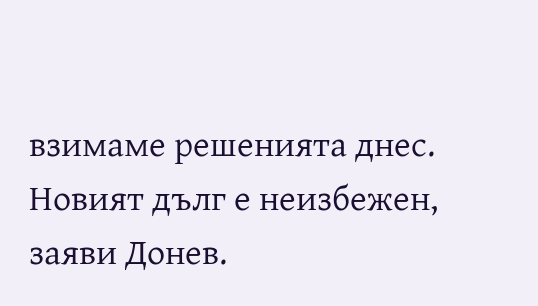взимаме решенията днес. Новият дълг е неизбежен, заяви Донев.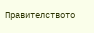Правителството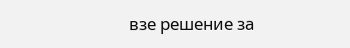взе решение за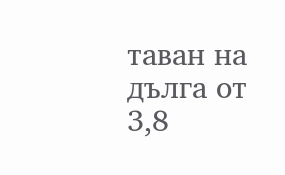таван на дълга от 3,8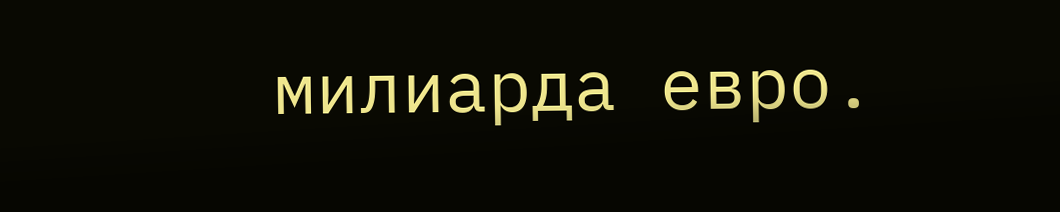милиарда евро.